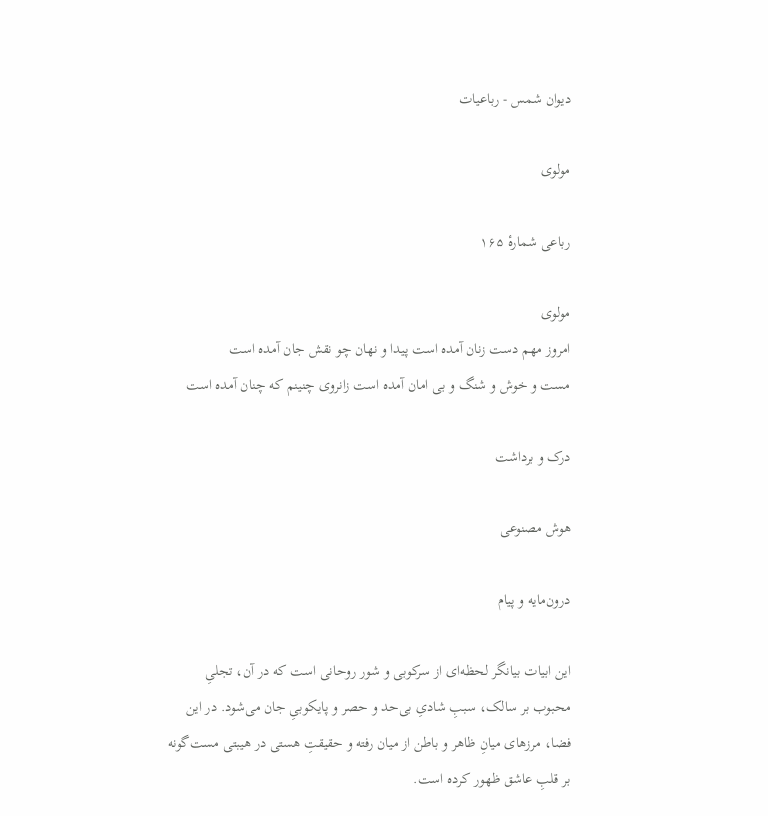دیوان شمس - رباعیات

مولوی

رباعی شمارهٔ ۱۶۵

مولوی
امروز مهم دست زنان آمده است پیدا و نهان چو نقش جان آمده است
مست و خوش و شنگ و بی امان آمده است زانروی چنینم که چنان آمده است

درک و برداشت

هوش مصنوعی

درون‌مایه و پیام

این ابیات بیانگر لحظه‌ای از سرکوبی و شور روحانی است که در آن، تجلیِ محبوب بر سالک، سببِ شادیِ بی‌حد و حصر و پایکوبیِ جان می‌شود. در این فضا، مرزهای میانِ ظاهر و باطن از میان رفته و حقیقتِ هستی در هیبتی مست‌گونه بر قلبِ عاشق ظهور کرده است.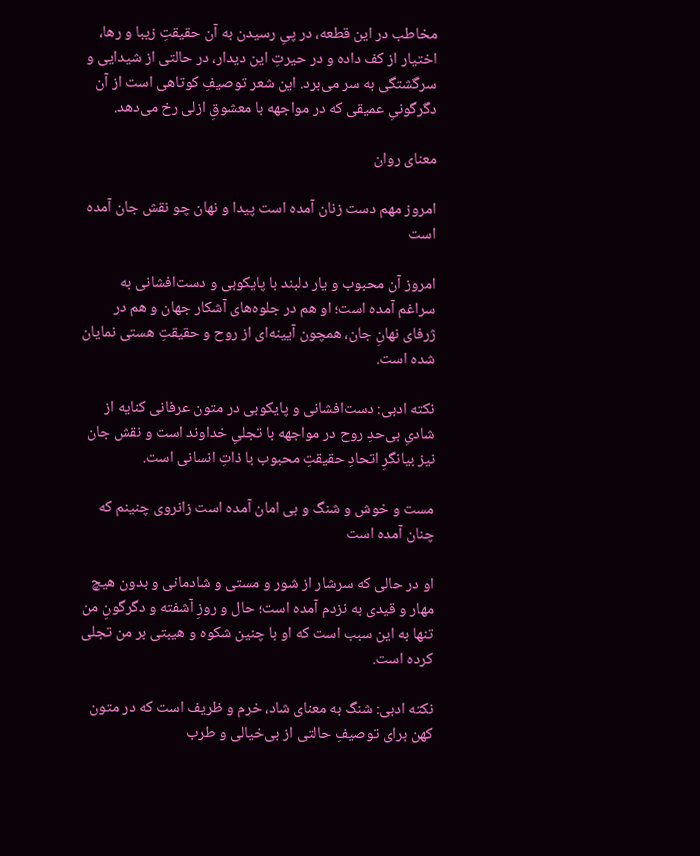مخاطب در این قطعه، در پیِ رسیدن به آن حقیقتِ زیبا و رها، اختیار از کف داده و در حیرتِ این دیدار، در حالتی از شیدایی و سرگشتگی به سر می‌برد. این شعر توصیفِ کوتاهی است از آن دگرگونیِ عمیقی که در مواجهه با معشوقِ ازلی رخ می‌دهد.

معنای روان

امروز مهم دست زنان آمده است پیدا و نهان چو نقش جان آمده است

امروز آن محبوب و یار دلبند با پایکوبی و دست‌افشانی به سراغم آمده است؛ او هم در جلوه‌های آشکار جهان و هم در ژرفای نهانِ جان، همچون آیینه‌ای از روح و حقیقتِ هستی نمایان شده است.

نکته ادبی: دست‌افشانی و پایکوبی در متون عرفانی کنایه از شادیِ بی‌حدِ روح در مواجهه با تجلیِ خداوند است و نقش جان نیز بیانگرِ اتحادِ حقیقتِ محبوب با ذاتِ انسانی است.

مست و خوش و شنگ و بی امان آمده است زانروی چنینم که چنان آمده است

او در حالی که سرشار از شور و مستی و شادمانی و بدون هیچ مهار و قیدی به نزدم آمده است؛ حال و روزِ آشفته و دگرگونِ من تنها به این سبب است که او با چنین شکوه و هیبتی بر من تجلی کرده است.

نکته ادبی: شنگ به معنای شاد، خرم و ظریف است که در متون کهن برای توصیفِ حالتی از بی‌خیالی و طرب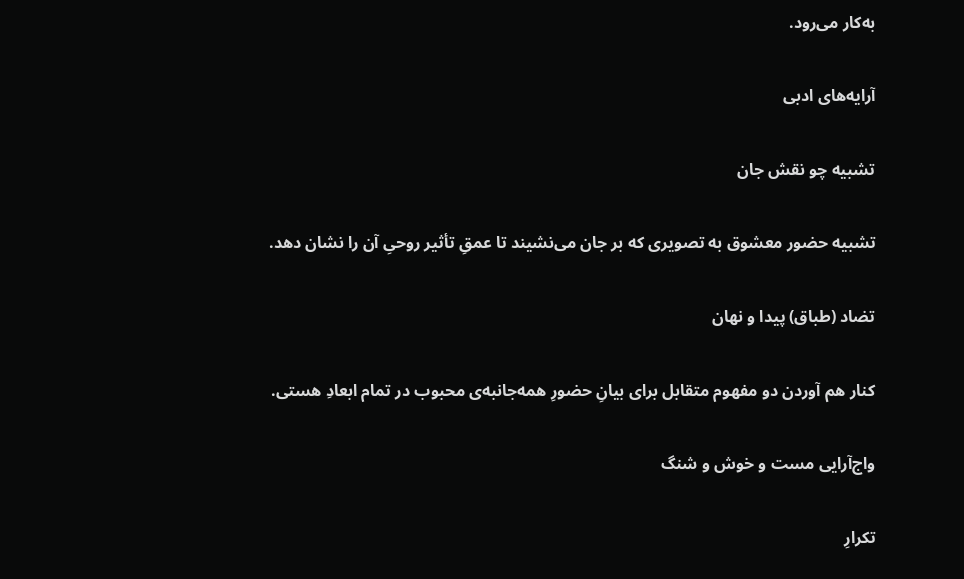به‌کار می‌رود.

آرایه‌های ادبی

تشبیه چو نقش جان

تشبیه حضور معشوق به تصویری که بر جان می‌نشیند تا عمقِ تأثیر روحیِ آن را نشان دهد.

تضاد (طباق) پیدا و نهان

کنار هم آوردن دو مفهوم متقابل برای بیانِ حضورِ همه‌جانبه‌ی محبوب در تمام ابعادِ هستی.

واج‌آرایی مست و خوش و شنگ

تکرارِ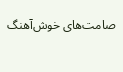صامت‌های خوش‌آهنگ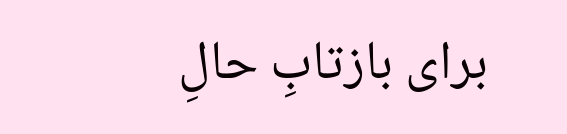برای بازتابِ حالِ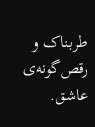طربناک و رقص‌گونه‌ی عاشق.